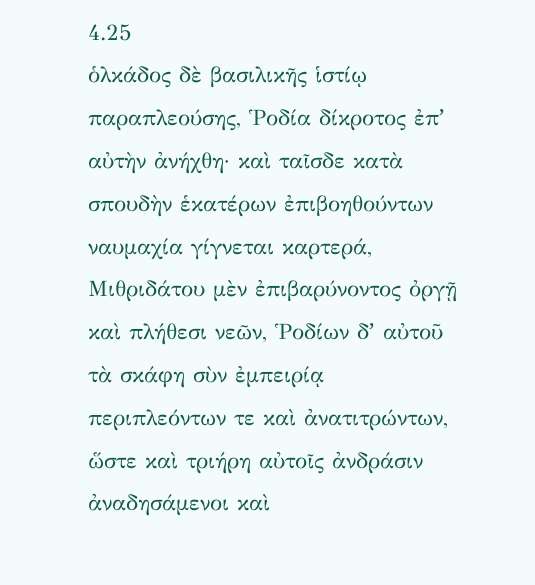4.25
ὁλκάδος δὲ βασιλικῆς ἱστίῳ παραπλεούσης, Ῥοδία δίκροτος ἐπʼ αὐτὴν ἀνήχθη· καὶ ταῖσδε κατὰ σπουδὴν ἑκατέρων ἐπιβοηθούντων ναυμαχία γίγνεται καρτερά, Μιθριδάτου μὲν ἐπιβαρύνοντος ὀργῇ καὶ πλήθεσι νεῶν, Ῥοδίων δʼ αὐτοῦ τὰ σκάφη σὺν ἐμπειρίᾳ περιπλεόντων τε καὶ ἀνατιτρώντων, ὥστε καὶ τριήρη αὐτοῖς ἀνδράσιν ἀναδησάμενοι καὶ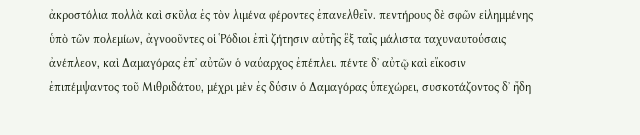ἀκροστόλια πολλὰ καὶ σκῦλα ἐς τὸν λιμένα φέροντες ἐπανελθεῖν. πεντήρους δὲ σφῶν εἰλημμένης ὑπὸ τῶν πολεμίων, ἀγνοοῦντες οἱ Ῥόδιοι ἐπὶ ζήτησιν αὐτῆς ἓξ ταῖς μάλιστα ταχυναυτούσαις ἀνέπλεον, καὶ Δαμαγόρας ἐπʼ αὐτῶν ὁ ναύαρχος ἐπέπλει. πέντε δʼ αὐτῷ καὶ εἴκοσιν ἐπιπέμψαντος τοῦ Μιθριδάτου, μέχρι μὲν ἐς δύσιν ὁ Δαμαγόρας ὑπεχώρει, συσκοτάζοντος δʼ ἤδη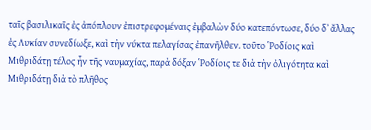ταῖς βασιλικαῖς ἐς ἀπόπλουν ἐπιστρεφομέναις ἐμβαλὼν δύο κατεπόντωσε, δύο δʼ ἄλλας ἐς Λυκίαν συνεδίωξε, καὶ τὴν νύκτα πελαγίσας ἐπανῆλθεν. τοῦτο Ῥοδίοις καὶ Μιθριδάτῃ τέλος ἦν τῆς ναυμαχίας, παρὰ δόξαν Ῥοδίοις τε διὰ τὴν ὀλιγότητα καὶ Μιθριδάτῃ διὰ τὸ πλῆθος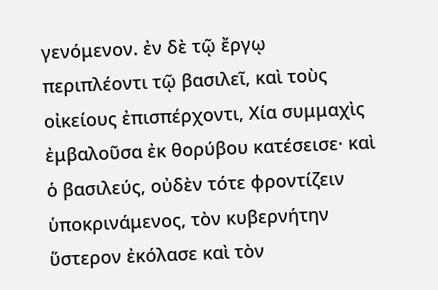γενόμενον. ἐν δὲ τῷ ἔργῳ περιπλέοντι τῷ βασιλεῖ, καὶ τοὺς οἰκείους ἐπισπέρχοντι, Χία συμμαχὶς ἐμβαλοῦσα ἐκ θορύβου κατέσεισε· καὶ ὁ βασιλεύς, οὐδὲν τότε φροντίζειν ὑποκρινάμενος, τὸν κυβερνήτην ὕστερον ἐκόλασε καὶ τὸν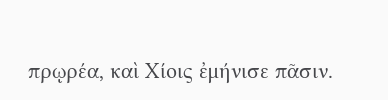πρῳρέα, καὶ Χίοις ἐμήνισε πᾶσιν.